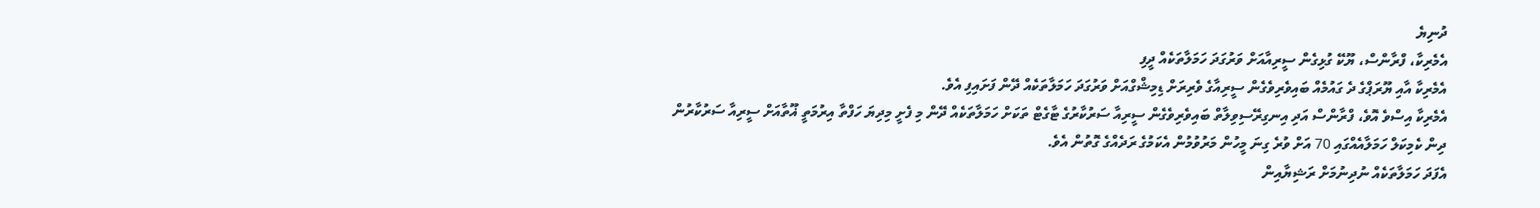ދުނިޔެ
އެމެރިކާ، ފްރާންސް، ޔޫކޭ ގުޅިގެން ސީރިއާއަށް ވަރުގަދަ ހަމަލާތަކެއް ދީފި
އެމެރިކާ އާއި ޔޫރަޕްގެ ދެ ގައުމެއް ބައިވެރިވެގެން ސީރިއާގެ ވެރިރަށް ޑިމިޝްގްއަށް ވަރުގަދަ ހަމަލާތަކެއް ދޭން ފަށައިފި އެވެ.
އެމެރިކާ އިސްވެ އޮވެ، ފްރާންސް އަދި އިނގިރޭސިވިލާތް ބައިވެރިވެގެން ސީރިއާ ސަރުކާރުގެ ޓާގެޓް ތަކަށް ހަމަލާތަކެއް ދޭން މި ފެށީ މިދިޔަ ހަފްތާ އިރުމަތީ ޣޫތާއަށް ސީރިއާ ސަރުކާރުން ދިން ކެމިކަލް ހަމަލާއެއްގައި 70 އަށް ވުރެ ގިނަ މީހުން މަރުވުމުން އެކަމުގެ ރަދެއްގެ ގޮތުން އެވެ.
އެފަދަ ހަމަލާތަކެއް ނުދިނުމަށް ރަޝިޔާއިން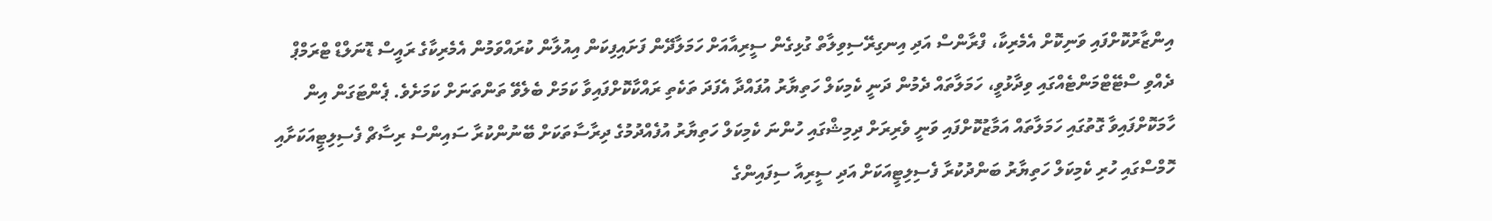އިންޒާރުކޮށްފައި ވަނިކޮށް އެމެރިކާ، ފްރާންސް އަދި އިނގިރޭސިވިލާތް ގުޅިގެން ސީރިއާއަށް ހަމަލާދޭން ފަށައިފިކަން އިއުލާން ކުރައްވަމުން އެމެރިކާގެ ރައީސް ޑޮނަލްޑް ޓްރަމްޕް ދެއްވި ސްޓޭޓްމަންޓެއްގައި ވިދާޅުވީ، ހަމަލާތައް ދެމުން ދަނީ ކެމިކަލް ހަތިޔާރު އުފައްދާ އެފަދަ ތަކެތި ރައްކާކޮށްފައިވާ ކަމަށް ބެލެވޭ ތަންތަނަށް ކަމަށެވެ. ޕެންޓަގަން އިން ހާމަކޮށްފައިވާ ގޮތުގައި ހަމަލާތައް އަމާޒުކޮށްފައި ވަނީ ވެރިރަށް ދިމިޝްގައި ހުންނަ ކެމިކަލް ހަތިޔާރު އުފެއްދުމުގެ ދިރާސާތަކަށް ބޭނުންކުރާ ސައިންސް ރިސާޗް ފެސިލިޓީއަކަށާއި ހޮމްސްގައި ހުރި ކެމިކަލް ހަތިޔާރު ބަންދުކުރާ ފެސިލިޓީއަކަށް އަދި ސީރިއާ ސިފައިންގެ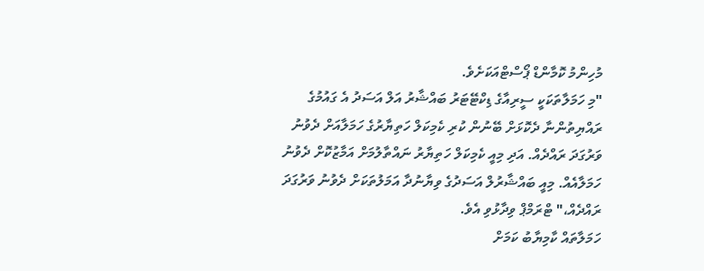މުހިންމު ކޮމާންޑް ޕޯސްޓްއަކަށެވެ.
"މި ހަމަލާތަކަކީ ސީރިއާގެ ޑިކްޓޭޓަރު ބައްޝާރު އަލް އަސަދު އެ ގައުމުގެ ރައްޔިތުންނާ ދެކޮޅަށް ބޭނުން ކުރި ކެމިކަލް ހަތިޔާރުގެ ހަމަލާއަށް ދެވުނު ވަރުގަދަ ރައްދެއް. އަދި މިއީ ކެމިކަލް ހަތިޔާރު ނައްތާލުމަށް އަމާޒުކޮށް ދެވުނު ހަމަލާއެއް. މިއީ ބައްޝާރުލް އަސަދުގެ ވިޔާނުދާ އަމަލުތަކަށް ދެވުނު ވަރުގަދަ ރައްދެއް،" ޓްރަމްޕް ވިދާޅުވި އެވެ.
ހަމަލާތައް ކާމިޔާބު ކަމަށް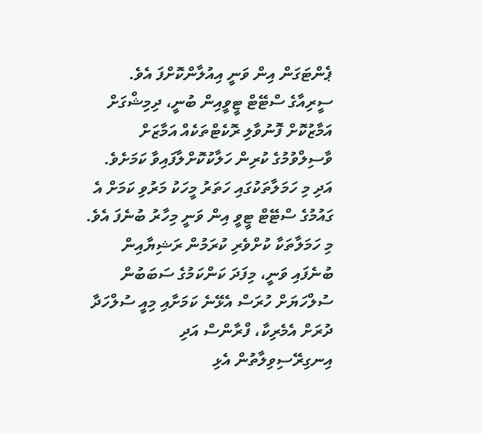ޕެންޓަގަން އިން ވަނީ އިއުލާންކޮށްފަ އެވެ. ސީރިއާގެ ސްޓޭޓް ޓީވީއިން ބުނީ، ދިމިޝްގަށް އަމާޒުކޮށް ފޮނުވާލި ރޮކެޓްތަކެއް އަމާޒަށް ވާސިލްވުމުގެ ކުރިން ހަލާކުކޮށްލާފައިވާ ކަމަށެވެ. އަދި މި ހަމަލާތަކުގައި ހަތަރު މީހަކު މަރުވި ކަމަށް އެ ގައުމުގެ ސްޓޭޓް ޓީވީ އިން ވަނީ މިހާރު ބުނެފަ އެވެ.
މި ހަމަލާތަކާ ކުށްވެރި ކުރަމުން ރަޝިޔާއިން ބުނެފައި ވަނީ، މިފަދަ ކަންކަމުގެ ސަބަބުން ސުލްހަޔަށް ހުރަސް އެޅޭނެ ކަމަށާއި މިއީ ސުލްހަދާ ދުރަށް އެމެރިކާ، ފްރާންސް އަދި އިނގިރޭސިވިލާތުން އެޅި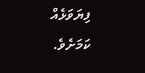ފިޔަވަޅެއް ކަމަށެވެ.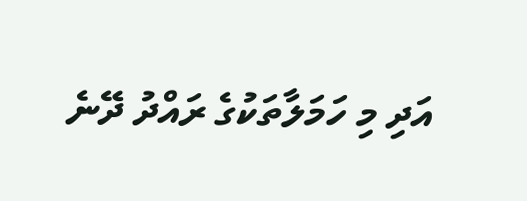އަދި މި ހަމަލާތަކުގެ ރައްދު ދޭނެ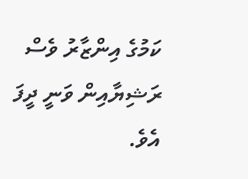ކަމުގެ އިންޒާރު ވެސް ރަޝިޔާއިން ވަނީ ދީފަ އެވެ.